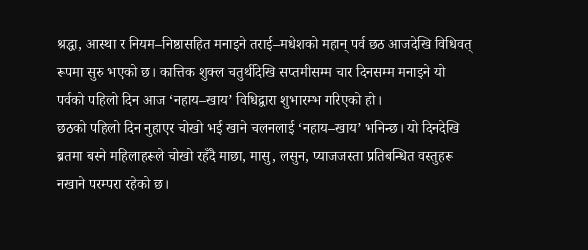श्रद्धा, आस्था र नियम–निष्ठासहित मनाइने तराई–मधेशको महान् पर्व छठ आजदेखि विधिवत् रूपमा सुरु भएको छ। कात्तिक शुक्ल चतुर्थीदेखि सप्तमीसम्म चार दिनसम्म मनाइने यो पर्वको पहिलो दिन आज ‘नहाय–खाय’ विधिद्वारा शुभारम्भ गरिएको हो।
छठको पहिलो दिन नुहाएर चोखो भई खाने चलनलाई ‘नहाय–खाय’ भनिन्छ। यो दिनदेखि ब्रतमा बस्ने महिलाहरूले चोखो रहँदै माछा, मासु, लसुन, प्याजजस्ता प्रतिबन्धित वस्तुहरू नखाने परम्परा रहेको छ।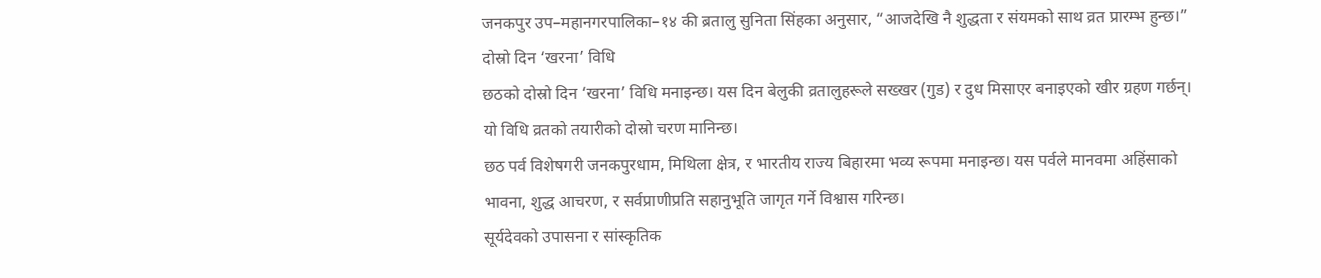जनकपुर उप–महानगरपालिका–१४ की ब्रतालु सुनिता सिंहका अनुसार, “आजदेखि नै शुद्धता र संयमको साथ व्रत प्रारम्भ हुन्छ।”
दोस्रो दिन ‘खरना’ विधि
छठको दोस्रो दिन ‘खरना’ विधि मनाइन्छ। यस दिन बेलुकी व्रतालुहरूले सख्खर (गुड) र दुध मिसाएर बनाइएको खीर ग्रहण गर्छन्। यो विधि व्रतको तयारीको दोस्रो चरण मानिन्छ।
छठ पर्व विशेषगरी जनकपुरधाम, मिथिला क्षेत्र, र भारतीय राज्य बिहारमा भव्य रूपमा मनाइन्छ। यस पर्वले मानवमा अहिंसाको भावना, शुद्ध आचरण, र सर्वप्राणीप्रति सहानुभूति जागृत गर्ने विश्वास गरिन्छ।
सूर्यदेवको उपासना र सांस्कृतिक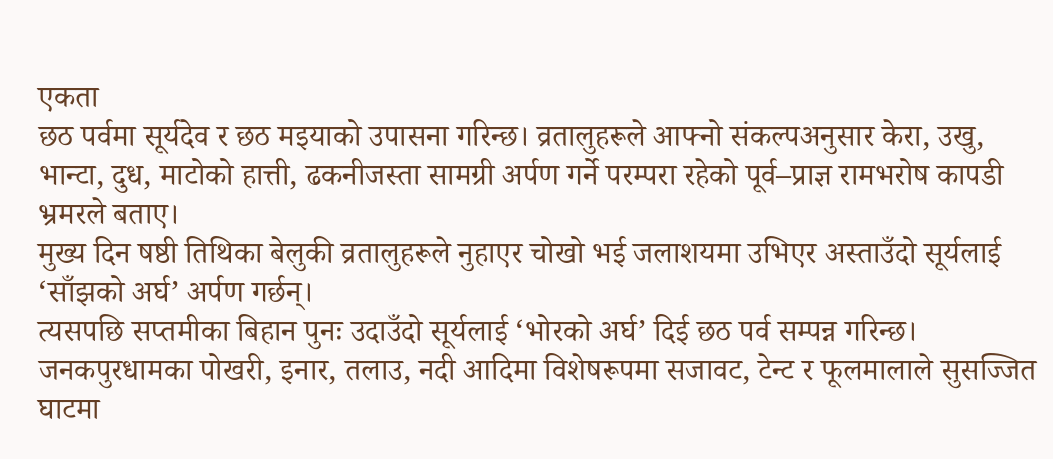एकता
छठ पर्वमा सूर्यदेव र छठ मइयाको उपासना गरिन्छ। व्रतालुहरूले आफ्नो संकल्पअनुसार केरा, उखु, भान्टा, दुध, माटोको हात्ती, ढकनीजस्ता सामग्री अर्पण गर्ने परम्परा रहेको पूर्व–प्राज्ञ रामभरोष कापडी भ्रमरले बताए।
मुख्य दिन षष्ठी तिथिका बेलुकी व्रतालुहरूले नुहाएर चोखो भई जलाशयमा उभिएर अस्ताउँदो सूर्यलाई ‘साँझको अर्घ’ अर्पण गर्छन्।
त्यसपछि सप्तमीका बिहान पुनः उदाउँदो सूर्यलाई ‘भोरको अर्घ’ दिई छठ पर्व सम्पन्न गरिन्छ।
जनकपुरधामका पोखरी, इनार, तलाउ, नदी आदिमा विशेषरूपमा सजावट, टेन्ट र फूलमालाले सुसज्जित घाटमा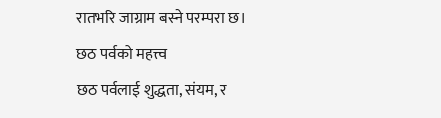रातभरि जाग्राम बस्ने परम्परा छ।
छठ पर्वको महत्त्व
छठ पर्वलाई शुद्धता, संयम, र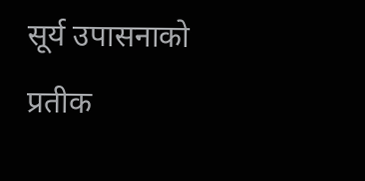सूर्य उपासनाको प्रतीक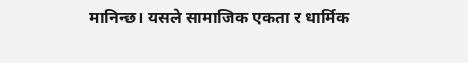मानिन्छ। यसले सामाजिक एकता र धार्मिक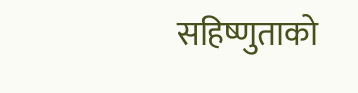सहिष्णुताको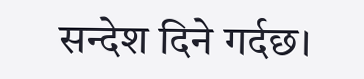सन्देश दिने गर्दछ।